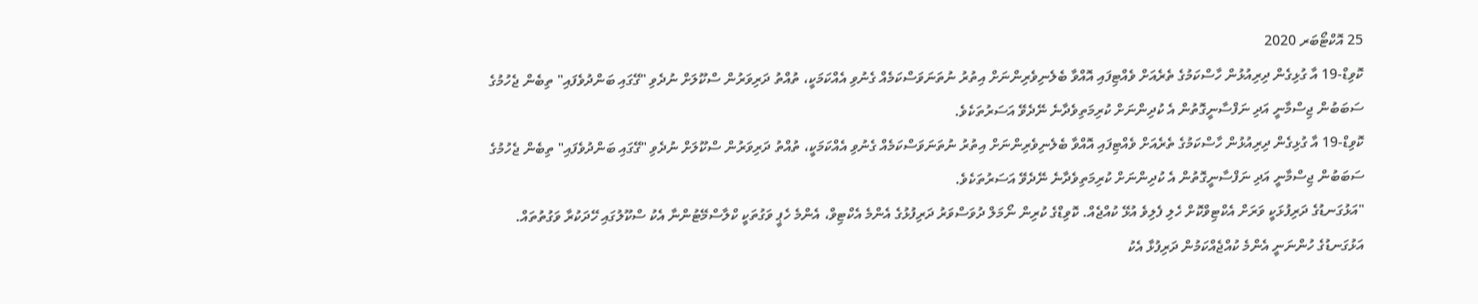25 އޮކްޓޯބަރ 2020
ކޮވިޑް-19 އާ ގުޅިގެން ދިރިއުޅުން ހާސްކަމުގެ ތެރެއަށް ވެއްޓިފައި އޮއްވާ ބެލެނިވެރިންނަށް އިތުރު ނުތަނަވަސްކަމެއް ގެނުވި އެއްކަމަކީ، ތުއްތު ދަރިވަރުން ސްކޫލަށް ނުދެވި "ގޭގައި ބަންދުވެފައި" ތިބެން ޖެހުމުގެ ސަބަބުން ޖިސްމާނީ އަދި ނަފްސާނީގޮތުން އެ ކުދިންނަށް ކުރިމަތިވެދާނެ ނޭދެވޭ އަސަރުތަކެވެ.
ކޮވިޑް-19 އާ ގުޅިގެން ދިރިއުޅުން ހާސްކަމުގެ ތެރެއަށް ވެއްޓިފައި އޮއްވާ ބެލެނިވެރިންނަށް އިތުރު ނުތަނަވަސްކަމެއް ގެނުވި އެއްކަމަކީ، ތުއްތު ދަރިވަރުން ސްކޫލަށް ނުދެވި "ގޭގައި ބަންދުވެފައި" ތިބެން ޖެހުމުގެ ސަބަބުން ޖިސްމާނީ އަދި ނަފްސާނީގޮތުން އެ ކުދިންނަށް ކުރިމަތިވެދާނެ ނޭދެވޭ އަސަރުތަކެވެ.
"އަޅުގަނޑުގެ ދަރިފުޅަކީ ވަރަށް އެކްޓިވްކޮށް ހެލި ފެލިވެ އުޅޭ ކުއްޖެއް. ކޮވިޑްގެ ކުރިން ނޯމަލް ދުވަސްވަރު ދަރިފުޅުގެ އެންމެ އެކްޓިވް، އެންމެ ހެޕީ ވަގުތަކީ ކްލާސްމޭޓުންނާ އެކު ސްކޫލުގައި ހޭދަކުރާ ވަގުތުތައް. އަޅުގަނޑުގެ ހުންނަނީ އެންމެ ކުއްޖެއްކަމުން ދަރިފުޅާ އެކު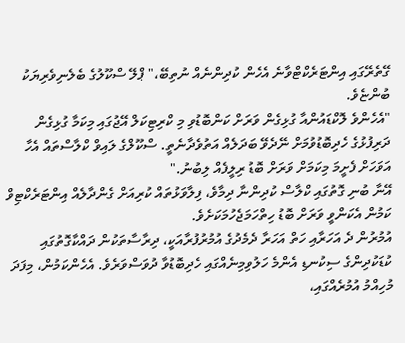ގޭތެރޭގައި އިންޓަރެކްޓްވާނެ އެހެން ކުދިންނެއް ނުތިބޭ،" ޕްލޭ ސްކޫލުގެ ބެލެނިވެރިޔަކު ބުންޏެވެ.
"އެހެންވެ ލޮކްޑައުންއާ ގުޅިގެން ވަރަށް ކަންބޮޑުވި މި ކްރިޓިކަލް އޭޖުގައި މިކަމާ ގުޅިގެން ދަރިފުޅުގެ ހެދިބޮޑުވުމަށް ނޭދެވޭ ބަދަލެއް އަތުވެދާނެތީ. ސްކޫލްގެ ލައިވް ކްލާސްތައް އެހާ އަވަހަށް ފެށީމަ މިކަމަށް ވަރަށް ބޮޑު ރިލީފެއް ލިބުނު."
އޭނާ ބުނި ގޮތުގައި ކްލާސް ކުދިންނާ ދިމާވެ، ފިލާވަޅުތައް ކުރިއަށް ގެންދާލެއް އިންޓަރެކްޓިވް ކަމުން އެކަންވީ ވަރަށް ބޮޑު ހިތްހަމަޖެހުމަކަށެވެ.
އުމުރުން ދެ އަހަރާއި ހަތް އަހަރާ ދެމެދުގެ އުމުރުފުރާއަކީ، ދިރާސާތަކުން ދައްކާގޮތުގައި ކުޑަކުދިންގެ ސިކުނޑި އެންމެ ހަލުވިމިނެއްގައި ހެދިބޮޑުވާ ދުވަސްވަރެވެ. އެހެންކަމުން، މިފަދަ މުހިއްމު އުމުރެއްގައި،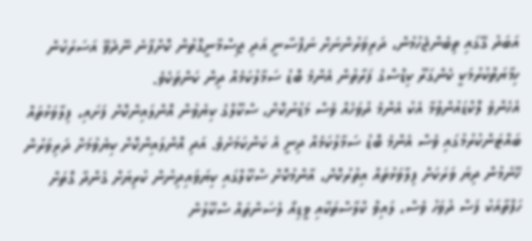އަބަދު ގޭގައި ތިބެންޖެހުމުން، ދަރިވަރުންނަށް ނަފްސާނީ އަދި ޖިސްމާނީގޮތުން ކޮށްފާނެ ނޭދެވޭ އަސަރަކުން ހިމާޔަތްކުރުމަކީ ކެންގަރޫ ކިޑްސްގެ ފަރާތުން އެންމެ ބޮޑު ސަމާލުކަމެއް ދިން ކަންތަކެވެ.
އެހެންވެ ލޮކްޑައުންވުމާ އެކު އެންމެ ދުވަހެއް ވެސް މަޑުނުކޮށް، ސްކޫލްގެ ކިޔެވުން އޮންލައިންކޮށް ފަށައި، ފިލާވަޅުތައް ބައްޓަންކުރުމުގައި ވެސް އެންމެ ބޮޑު ސަމާލުކަމެއް ދިނީ އެ ކަންކަމަށެވެ. އަދި އޮންލައިންކޮށް ކިޔެވުމަށް ދަރިވަރުން ހޭނެމުން ދިޔަ ވަރަކަށް ފިލާވަޅުތައް އިތުރުކޮށް، އާންމުކޮށް ސްކޫލްގައި ކިޔަވައިދިނުން ކުރިޔަށް ގެންދާ ގޮތަށް ހަފްތާއަކު ފަސް ދުވަހު ވެސް، ލައިވް ކްލާސްތަކާއި ވީޑިއޯ ލެސަންތައް ސްކޫލުން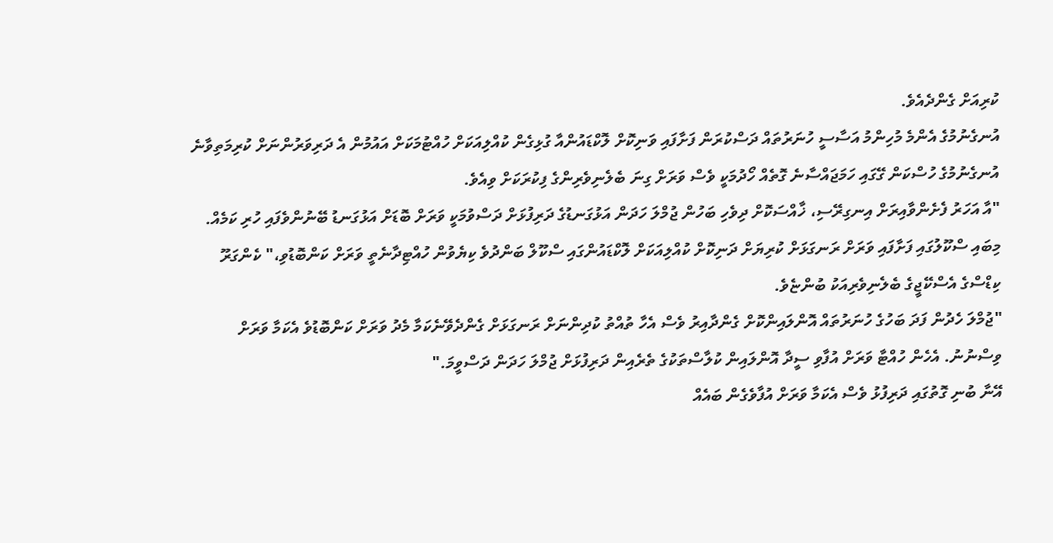ކުރިއަށް ގެންދެއެވެ.
އުނގެނުމުގެ އެންމެ މުހިންމު އަސާސީ ހުނަރުތައް ދަސްކުރަން ފަށާފައި ވަނިކޮށް ލޮކްޑައުންއާ ގުޅިގެން ކުއްލިއަކަށް ހުއްޓުމަކަށް އައުމުން އެ ދަރިވަރުންނަށް ކުރިމަތިވާނެ އުނގެނުމުގެ ހުސްކަން ގޭގައި ހަމަޖައްސާނެ ގޮތެއް ހޯދުމަކީ ވެސް ވަރަށް ގިނަ ބެލެނިވެރިންގެ ފިކުރަކަށް ވިއެވެ.
"އާ އަހަރު ފެށެންވާއިރަށް އިނގިރޭސި، ޚާއްސަކޮށް ދިވެހި ބަހުން ޖުމްލަ ހަދަން އަޅުގަނޑުގެ ދަރިފުޅަށް ދަސްވުމަކީ ވަރަށް ބޮޑަށް އަޅުގަނޑު ބޭނުންވެފައި ހުރި ކަމެއް. މިބައި ސްކޫލުގައި ފަށާފައި ވަރަށް ރަނގަޅަށް ކުރިޔަށް ދަނިކޮށް ކުއްލިއަކަށް ލޮކްޑައުންގައި ސްކޫލް ބަންދުވެ ކިޔެވުން ހުއްޓިދާނެތީ ވަރަށް ކަންބޮޑުވި،" ކެންގަރޫ ކިޑްސްގެ އެސްކޭޖީގެ ބެލެނިވެރިއަކު ބުންޏެވެ.
"ޖުމްލަ ހެދުން ފަދަ ބަހުގެ ހުނަރުތައް އޮންލައިންކޮށް ގެންދާއިރު ވެސް އެހާ ތުއްތު ކުދިންނަށް ރަނގަޅަށް ގެންދެވޭނެކަމާ މެދު ވަރަށް ކަންބޮޑުވެ އެކަމާ ވަރަށް ވިސްނުނު. އެހެން ހުއްޓާ ވަރަށް އުފާވި ސީދާ އޮންލައިން ކުލާސްތަކުގެ ތެރެއިން ދަރިފުޅަށް ޖުމްލަ ހަދަން ދަސްވީމަ."
އޭނާ ބުނި ގޮތުގައި ދަރިފުޅު ވެސް އެކަމާ ވަރަށް އުފާވެގެން ބައެއް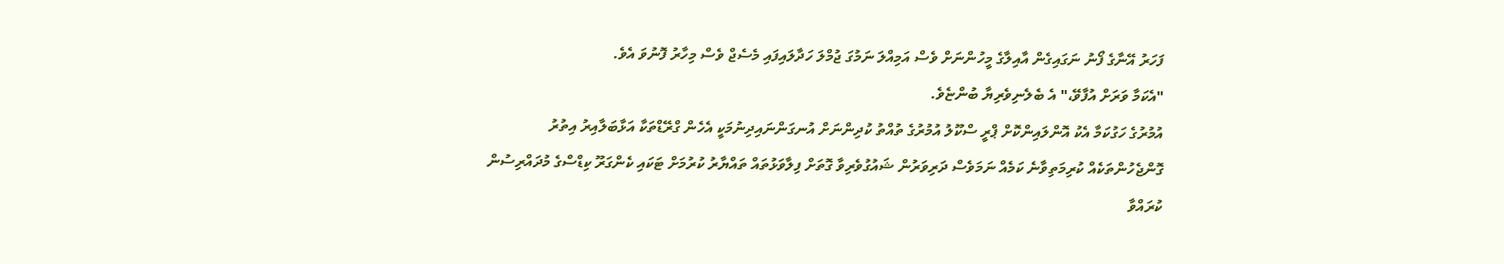ފަހަރު އޭނާގެ ފޯނު ނަގައިގެން އާއިލާގެ މީހުންނަށް ވެސް އަމިއްލަ ނަމުގަ ޖުމްލަ ހަދާލައިފައި މެސެޖް ވެސް މިހާރު ފޮނުވަ އެވެ.
"އެކަމާ ވަރަށް އުފާވޭ،" އެ ބެލެނިވެރިޔާ ބުންޏެވެ.
އުމުރުގެ ހަގުކަމާ އެކު އޮންލައިންކޮށް ޕްރީ ސްކޫލު އުމުރުގެ ތުއްތު ކުދިންނަށް އުނގަންނައިދިނުމަކީ އެހެން ގްރޭޑްތަކާ އަޅާބަލާއިރު އިތުރު ގޮންޖެހުންތަކެއް ކުރިމަތިވާނެ ކަމެއް ނަމަވެސް ދަރިވަރުން ޝައުގުވެރިވާ ގޮތަށް ފިލާވަޅުތައް ތައްޔާރު ކުރުމަށް ޓަކައި ކެންގަރޫ ކިޑްސްގެ މުދައްރިސުން ކުރައްވާ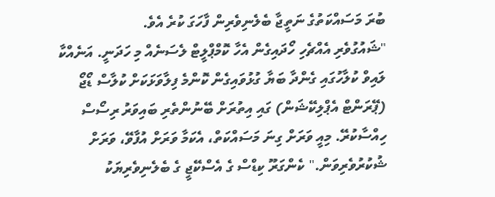ބުރަ މަސައްކަތުގެ ނަތީޖާ ބެލެނިވެރިން ފާހަގަ ކުރެ އެވެ.
"ޝައުގުވެރި އެއްޗެހި ހޯދައިގެން އެހާ ކޮމްޕްލީޓް ލެސަނެއް މި ހަދަނީ. އަނެއްކާ ލައިވް ކުލާހުގައި ގެންދާ ބަޔާ ގުޅުވައިގެން ކޮންމެ ފިލާވަޅަކަށް ކުލާސް ޑޯޖޯ (ޕޭރަންޓް އެޕްލިކޭޝަން) ގައި އިތުރަށް ބޭނުންތެރި ބައިވަރު ރިސޯސް ހިއްސާކުރޭ. މިއީ ވަރަށް ގިނަ މަސައްކަތް، އެކަމާ ވަރަށް އުފާވޭ، ވަރަށް ޝުކުރުވެރިވަން." ކެންގަރޫ ކިޑްސް ގެ އެސްކޭޖީ ގެ ބެލެނިވެރިޔަކު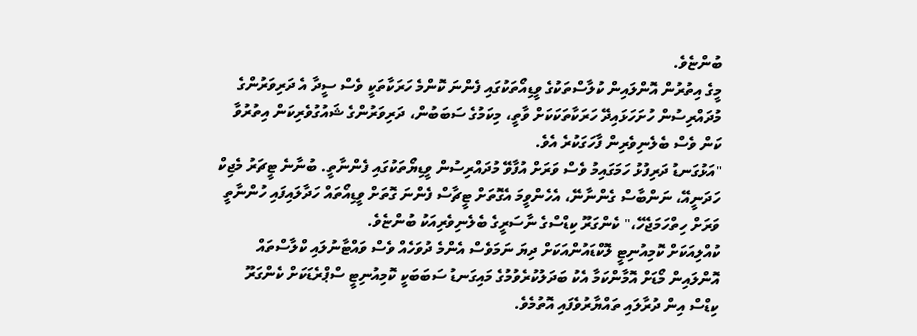ބުންޏެވެ.
މީގެ އިތުރުން އޮންލައިން ކުލާސްތަކުގެ ވީޑިއޯތަކުގައި ފެންނަ ކޮންމެ ހަރަކާތަކީ ވެސް ސީދާ އެ ދަރިވަރުންގެ މުދައްރިސުން ހުށަހަޅައިދޭ ހަރަކާތަކަކަށް ވާތީ، މިކަމުގެ ސަބަބުން، ދަރިވަރުންގެ ޝައުގުވެރިކަން އިތުރުވާ ކަން ވެސް ބެލެނިވެރިން ފާހަގަކުރެ އެވެ.
"އަޅުގަނޑު ދަރިފުޅު ހަމަގައިމު ވެސް ވަރަށް އުފާވޭ މުދައްރިސުން ވީޑިޔޯތަކުގައި ފެންނާތީ. ބުނާނެ ޓީޗަރު މެޖިކް ހަދަނީއޭ، ނަންބާސް ގެންނާނޭ، އެހެންވީމަ އެގޮތަށް ޓީޗާސް ފެންނަ ގޮތަށް ވީޑިއޯތައް ހަދާލައިފައި ހުންނާތީ ވަރަށް ހިތްހަމަޖެހޭ،" ކެންގަރޫ ކިޑްސްގެ ނާސަރީގެ ބެލެނިވެރިއަކު ބުންޏެވެ.
ކުއްލިއަކަށް ކޮމިއުނިޓީ ލޮކްޑައުންއަކަށް ދިޔަ ނަމަވެސް އެންމެ ދުވަހެއް ވެސް ވައްޓާނުލައި ކްލާސްތައް އޮންލައިން މޯޑަށް އޮމާންކަމާ އެކު ބަދަލުކުރެވުމުގެ މައިގަނޑު ސަބަބަކީ ކޮމިއުނިޓީ ސްޕްރެޑަކަށް ކެންގަރޫ ކިޑްސް އިން ދުރާލައި ތައްޔާރުވެފައި އޮތުމެވެ.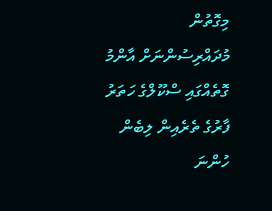މިގޮތުން މުދައްރިސުންނަށް އާންމު ގޮތެއްގައި ސްކޫލްގެ ހަތަރު ފާރުގެ ތެރެއިން ލިބެން ހުންނަ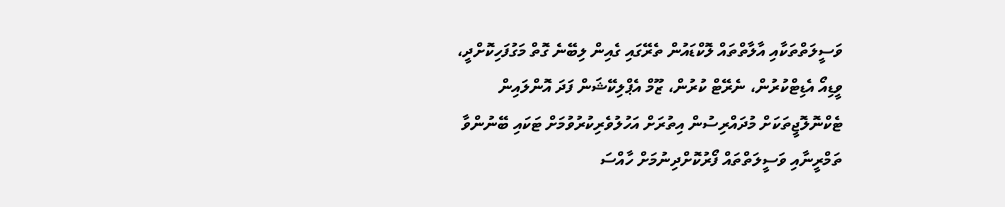ވަސީލަތްތަކާއި އާލާތްތައް ލޮކްޑައުން ތެރޭގައި ގެއިން ލިބޭނެ ގޮތް މަގުފަހިކޮށްދީ، ވީޑިއޯ އެޑިޓްކުރުން، ނެރޭޓް ކުރުން، ޒޫމް އެޕްލިކޭޝަން ފަދަ އޮންލައިން ޓެކްނޮލޮޖީތަކަށް މުދައްރިސުން އިތުރަށް އަހުލުވެރިކުރުވުމަށް ޓަކައި ބޭނުންވާ ތަމްރީނާއި ވަސީލަތްތައް ފޯރުކޮށްދިނުމަށް ހާއްސަ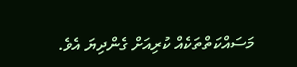މަސައްކަތްތަކެއް ކުރިއަށް ގެންދިޔަ އެވެ.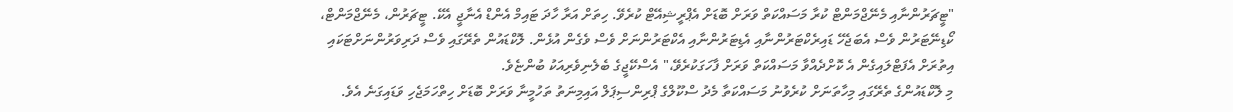"ޓީޗަރުންނާއި މެނޭޖްމަންޓް ކުރާ މަސައްކަތް ވަރަށް ބޮޑަށް އެޕްރީޝިއޭޓް ކުރެވޭ. ހިތަށް އަރާ ހާދަ ޓައިމް އެންޑް އެނާޖީ އެކޭ. ޓީޗަރުން، މެނޭޖްމަންޓް، ކޯޑިނޭޓަރުން ވެސް އެބަޖެހޭ ޑައިރެކްޓަރުންނާއި އެޑިޓަރުންނާއި އެކްޓަރުންނަށް ވެސް ވެގެން އުޅެން. ލޮކްޑައުން ތެރޭގައި ވެސް ދަރިވަރުންނަށްޓަކައި އިތުރަށް އެފަޓްލައިގެން އެ ކޮށްދެއްވާ މަސައްކަތް ވަރަށް ފާހަގަކުރެވޭ،" އެސްކޭޖީގެ ބެލެނިވެރިއަކު ބުންޏެވެ.
މި ލޮކްޑައުންގެ ތެރޭގައި މިހާތަނަށް ކުރެވުނު މަސައްކަތާ މެދު ސްކޫލްގެ ޕްރިންސިޕަލް އައިމިނަތު ތަހުމީނާ ވަރަށް ބޮޑަށް ހިތްހަމަޖެހި ވަޑައިގަނެ އެވެ.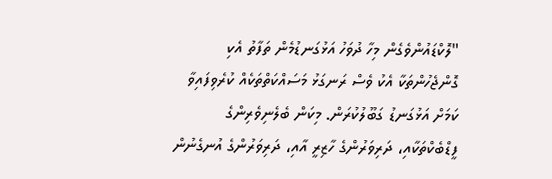"ލޮކްޑައުންވެގެން މިހާ ދުވަހު އަޅުގަނޑުމެން ތަފާތު އެކި ގޮންޖެހުންތަކާ އެކު ވެސް ރަނގަޅު މަސައްކަތްތަކެއް ކުރެވިފައިވާ ކަމަށް އަޅުގަނޑު ގަބޫލުކުރަން. މިކަން ބެލެނިވެރިންގެ ފީޑްބެކްތަކާއި، ދަރިވަރުންގެ ހާޒިރީ އާއި، ދަރިވަރުންގެ އުނގެނުން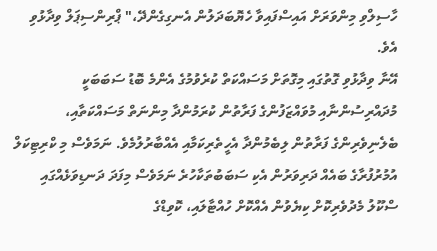ހާސިލްވި މިންވަރަށް އައިސްފައިވާ ހެޔޮބަދަލުން އެނގިގެންދޭ،" ޕްރިންސިޕަލް ވިދާޅުވި އެވެ.
އޭނާ ވިދާޅުވި ގޮތުގައި މިގޮތަށް މަސައްކަތް ކުރެވުމުގެ އެންމެ ބޮޑު ސަބަބަކީ މުދައްރިސުންނާއި މުވައްޒަފުންގެ ފަރާތުން ކުރަމުންދާ މިންނަތް މަސައްކަތާއި، ބެލެނިވެރިންގެ ފަރާތުން ލިބެމުންދާ އެހީތެރިކަމާއި އެއްބާރުލުމެވެ. ނަމަވެސް މި ކްރިޓިކަލް އުމުރުފުރާގެ ބައެއް ދަރިވަރުން އެކި ސަބަބުތަކާހުރެ ނަމަވެސް މިފަދަ ދަނޑިވަޅެއްގައި ސްކޫލު މެދުވެރިކޮށް ކިޔެވުން އެއްކޮށް ހުއްޓާލައި، ކޮވިޑްގެ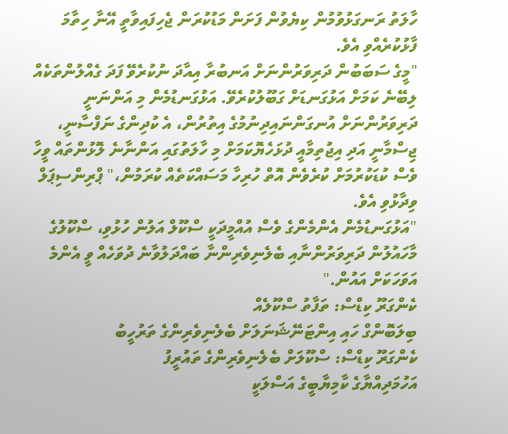ހާލަތު ރަނގަޅުވުމުން ކިޔެވުން ފަށަން މަޑުކުރަން ޖެހިފައިވާތީ އޭނާ ހިތާމަ ފާޅުކުރެއްވި އެވެ.
"މީގެ ސަބަބުން ދަރިވަރުންނަށް އަނބުރާ އިއާދަ ނުކުރެވޭ ފަދަ ގެއްލުންތަކެއް ލިބޭނެ ކަމަށް އަޅުގަނޑަށް ގަބޫލުކުރެވޭ. އަޅުގަނޑުމެން މި އަންނަނީ ދަރިވަރުންނަށް އުނގަންނައިދިނުމުގެ އިތުރުން، އެ ކުދިންގެ ނަފްސާނީ، ޖިސްމާނީ އަދި އިޖުތިމާއީ ދުޅަހެޔޮކަމަށް މި ހާލަތުގައި އަންނާނެ ލޮޅުންތައް ވީހާ ވެސް ކުޑަކުރުމަށް ކުރެވެން އޮތް ހުރިހާ މަސައްކަތެއް ކުރަމުން،" ޕްރިންސިޕަލް ވިދާޅުވި އެވެ.
"އަޅުގަނޑުމެން އެންމެންގެ ވެސް އުއްމީދަކީ ސްކޫލް އަލުން ހުޅުވި، ސްކޫލުގެ މާހައުލުން ދަރިވަރުންނާއި ބެލެނިވެރިންނާ ބައްދަލުވާނެ ދުވަހެއް ވީ އެންމެ އަވަހަކަށް އައުން."
ކެންގަރޫ ކިޑްސް: ތަފާތު ސްކޫލެއް
ބިލަބޮންގް ހައި އިންޓަނޭޝަނަލަށް ބެލެނިވެރިންގެ ތަރުހީބު
ކެންގަރޫ ކިޑްސް: ސްކޫލަށް ބެލެނިވެރިންގެ ތައުރީފު
އަހުމަދިއްޔާގެ ކާމިޔާބީގެ އަސްލަކީ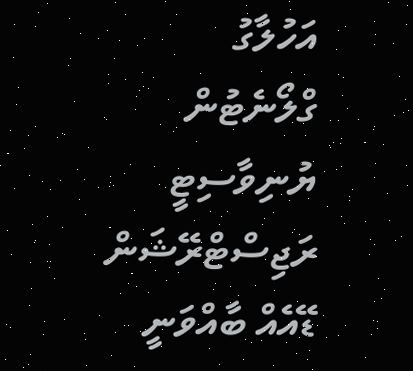އަހުލާގު
ގްލޯނެޓުން ޔުނިވާސިޓީ ރަޖިސްޓްރޭޝަން ޑޭއެއް ބާއްވަނީ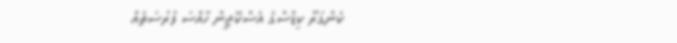ކެންގަރޫ ކިޑްސްގެ އެސްކޭޖީން ހާއްސަ ފުރުސަތެއް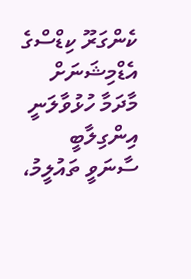ކެންގަރޫ ކިޑްސްގެ އެޑްމިޝަނަށް މާދަމާ ހުޅުވާލަނީ
އިންގިލާބީ ސާނަވީ ތައުލީމު،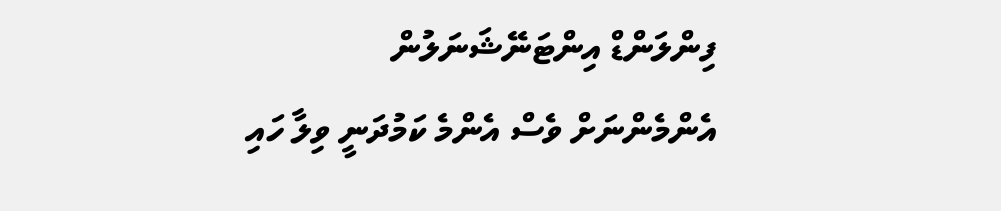ފިންލަންޑް އިންޓަނޭޝަނަލުން
އެންމެންނަށް ވެސް އެންމެ ކަމުދަނީ ވިލާ ހައި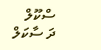ސްކޫލް
ދަ ސާކަލް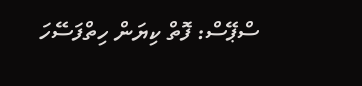ސްޕޭސް: ފޮތް ކިޔަން ހިތްފަސޭހަ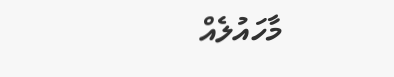މާހައުލެއް